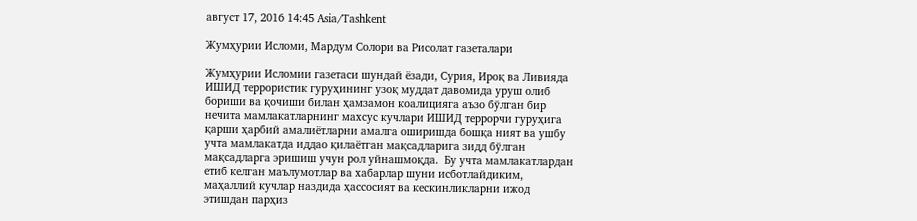август 17, 2016 14:45 Asia/Tashkent

Жумҳурии Исломи, Мардум Солори ва Рисолат газеталари

Жумҳурии Исломии газетаси шундай ёзади, Сурия, Ироқ ва Ливияда ИШИД террористик гуруҳининг узоқ муддат давомида уруш олиб бориши ва қочиши билан ҳамзамон коалицияга аъзо бўлган бир нечита мамлакатларнинг махсус кучлари ИШИД террорчи гуруҳига қарши ҳарбий амалиётларни амалга оширишда бошқа ният ва ушбу учта мамлакатда иддао қилаётган мақсадларига зидд бўлган мақсадларга эришиш учун рол уйнашмоқда.  Бу учта мамлакатлардан етиб келган маълумотлар ва хабарлар шуни исботлайдиким, маҳаллий кучлар наздида ҳассосият ва кескинликларни ижод этишдан парҳиз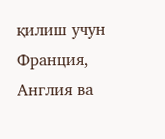қилиш учун Франция, Англия ва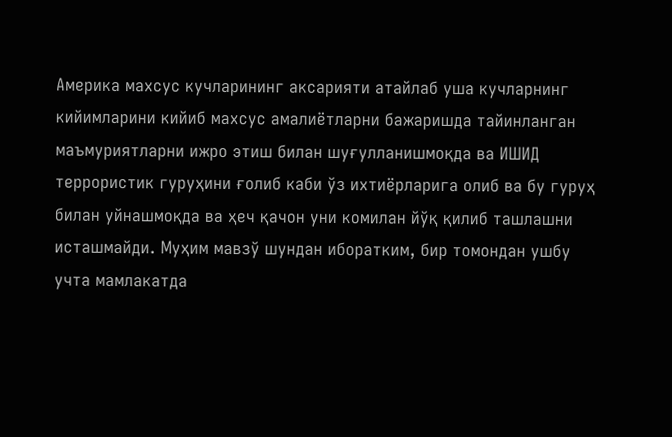Америка махсус кучларининг аксарияти атайлаб уша кучларнинг кийимларини кийиб махсус амалиётларни бажаришда тайинланган маъмуриятларни ижро этиш билан шуғулланишмоқда ва ИШИД террористик гуруҳини ғолиб каби ўз ихтиёрларига олиб ва бу гуруҳ билан уйнашмоқда ва ҳеч қачон уни комилан йўқ қилиб ташлашни исташмайди. Муҳим мавзў шундан иборатким, бир томондан ушбу учта мамлакатда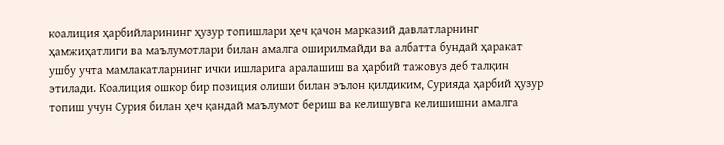коалиция ҳарбийларининг ҳузур топишлари ҳеч қачон марказий давлатларнинг ҳамжиҳатлиги ва маълумотлари билан амалга оширилмайди ва албатта бундай ҳаракат ушбу учта мамлакатларнинг ички ишларига аралашиш ва ҳарбий тажовуз деб талқин этилади. Коалиция ошкор бир позиция олиши билан эълон қилдиким, Сурияда ҳарбий ҳузур топиш учун Сурия билан ҳеч қандай маълумот бериш ва келишувга келишишни амалга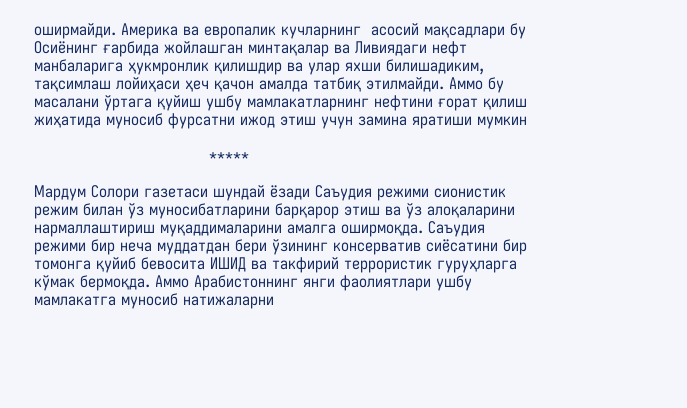оширмайди. Америка ва европалик кучларнинг  асосий мақсадлари бу Осиёнинг ғарбида жойлашган минтақалар ва Ливиядаги нефт манбаларига ҳукмронлик қилишдир ва улар яхши билишадиким, тақсимлаш лойиҳаси ҳеч қачон амалда татбиқ этилмайди. Аммо бу масалани ўртага қуйиш ушбу мамлакатларнинг нефтини ғорат қилиш жиҳатида муносиб фурсатни ижод этиш учун замина яратиши мумкин

                                   *****

Мардум Солори газетаси шундай ёзади Саъудия режими сионистик режим билан ўз муносибатларини барқарор этиш ва ўз алоқаларини нармаллаштириш муқаддималарини амалга оширмоқда. Саъудия режими бир неча муддатдан бери ўзининг консерватив сиёсатини бир томонга қуйиб бевосита ИШИД ва такфирий террористик гуруҳларга кўмак бермоқда. Аммо Арабистоннинг янги фаолиятлари ушбу мамлакатга муносиб натижаларни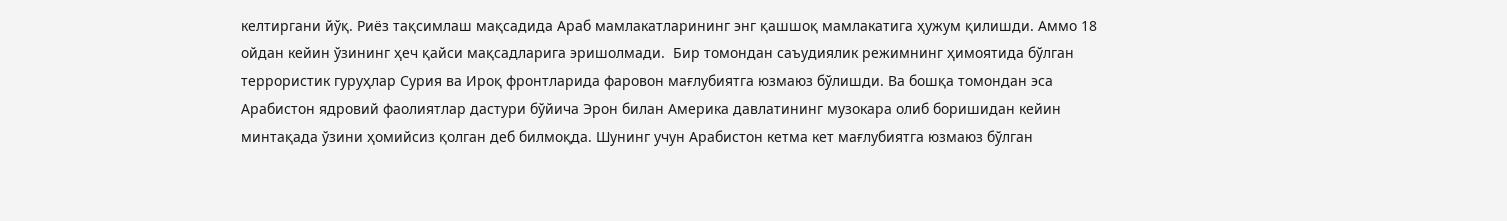келтиргани йўқ. Риёз тақсимлаш мақсадида Араб мамлакатларининг энг қашшоқ мамлакатига ҳужум қилишди. Аммо 18 ойдан кейин ўзининг ҳеч қайси мақсадларига эришолмади.  Бир томондан саъудиялик режимнинг ҳимоятида бўлган террористик гуруҳлар Сурия ва Ироқ фронтларида фаровон мағлубиятга юзмаюз бўлишди. Ва бошқа томондан эса Арабистон ядровий фаолиятлар дастури бўйича Эрон билан Америка давлатининг музокара олиб боришидан кейин минтақада ўзини ҳомийсиз қолган деб билмоқда. Шунинг учун Арабистон кетма кет мағлубиятга юзмаюз бўлган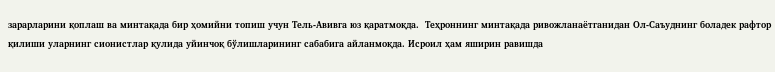зарарларини қоплаш ва минтақада бир ҳомийни топиш учун Тель-Авивга юз қаратмоқда.  Теҳроннинг минтақада ривожланаётганидан Ол-Саъуднинг боладек рафтор қилиши уларнинг сионистлар қулида уйинчоқ бўлишларининг сабабига айланмоқда. Исроил ҳам яширин равишда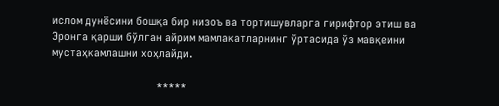ислом дунёсини бошқа бир низоъ ва тортишувларга гирифтор этиш ва Эронга қарши бўлган айрим мамлакатларнинг ўртасида ўз мавқеини мустаҳкамлашни хоҳлайди.

                                   *****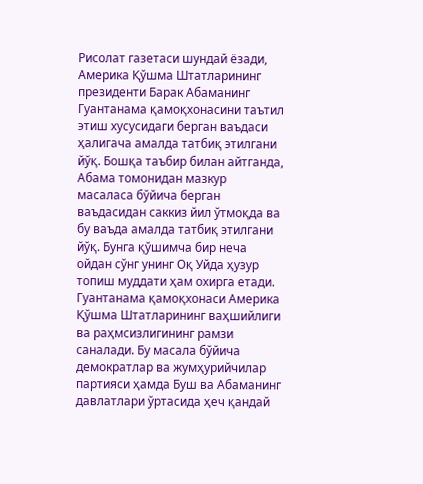Рисолат газетаси шундай ёзади, Америка Қўшма Штатларининг президенти Барак Абаманинг Гуантанама қамоқхонасини таътил этиш хусусидаги берган ваъдаси ҳалигача амалда татбиқ этилгани йўқ. Бошқа таъбир билан айтганда, Абама томонидан мазкур масаласа бўйича берган ваъдасидан саккиз йил ўтмоқда ва бу ваъда амалда татбиқ этилгани йўқ. Бунга қўшимча бир неча ойдан сўнг унинг Оқ Уйда ҳузур топиш муддати ҳам охирга етади. Гуантанама қамоқхонаси Америка Қўшма Штатларининг ваҳшийлиги ва раҳмсизлигининг рамзи саналади. Бу масала бўйича демократлар ва жумҳурийчилар партияси ҳамда Буш ва Абаманинг давлатлари ўртасида ҳеч қандай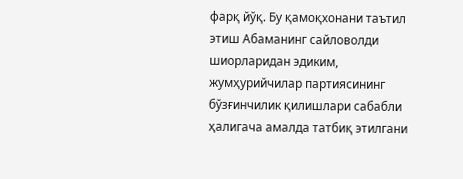фарқ йўқ. Бу қамоқхонани таътил этиш Абаманинг сайловолди шиорларидан эдиким, жумҳурийчилар партиясининг бўзғинчилик қилишлари сабабли ҳалигача амалда татбиқ этилгани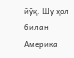йўқ. Шу ҳол билан Америка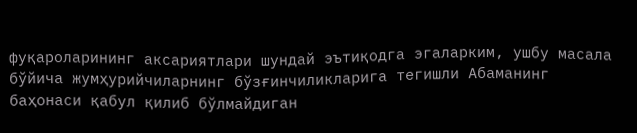фуқароларининг аксариятлари шундай эътиқодга эгаларким, ушбу масала бўйича жумҳурийчиларнинг бўзғинчиликларига тегишли Абаманинг баҳонаси қабул қилиб бўлмайдиган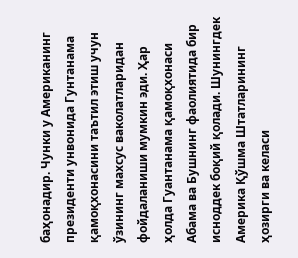баҳонадир. Чунки у Американинг президенти унвонида Гунтанама қамоқхонасини таътил этиш учун ўзининг махсус ваколатларидан фойдаланиши мумкин эди. Ҳар ҳолда Гуантанама қамоқхонаси Абама ва Бушнинг фаолиятида бир исноддек боқий қолади. Шунингдек Америка Қўшма Штатларининг ҳозирги ва келаси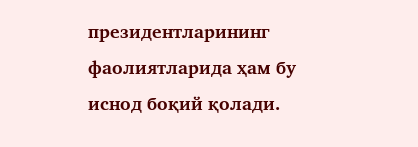президентларининг фаолиятларида ҳам бу иснод боқий қолади.